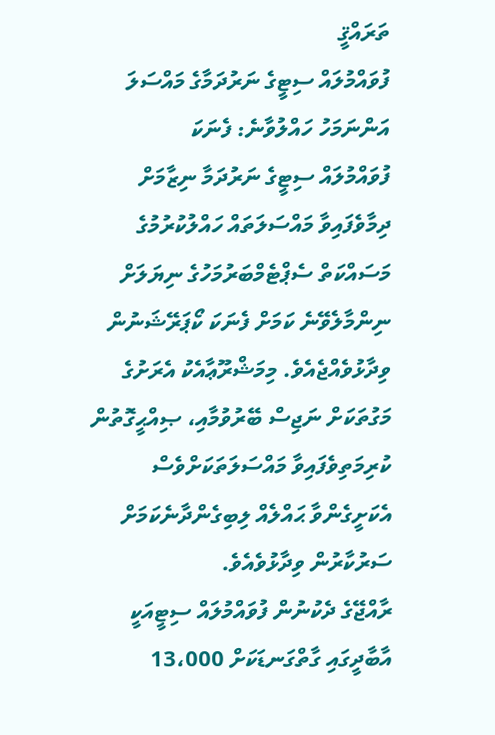ތަރައްޤީ
ފުވައްމުލައް ސިޓީގެ ނަރުދަމާގެ މައްސަލަ އަންނަމަހު ހައްލުވާނެ: ފެނަކަ
ފުވައްމުލައް ސިޓީގެ ނަރުދަމާ ނިޒާމަށް ދިމާވެފައިވާ މައްސަލަތައް ހައްލުކުރުމުގެ މަސައްކަތް ސެޕްޓެމްބަރުމަހުގެ ނިޔަލަށް ނިންމާލެވޭނެ ކަމަށް ފެނަކަ ކޯޕަރޭޝަނުން ވިދާޅުވެއްޖެއެވެ. މިމަޝްރޫޢާއެކު އެރަށުގެ މަގުތަކަށް ނަޖިސް ބޭރުވުމާއި، ޞިއްޙީގޮތުން ކުރިމަތިވެފައިވާ މައްސަލަތަކަށްވެސް އެކަށީގެންވާ ޙައްލެއް ލިބިގެންދާނެކަމަށް ސަރުކާރުން ވިދާޅުވެއެވެ.
ރާއްޖޭގެ ދެކުނުން ފުވައްމުލައް ސިޓީއަކީ އާބާދީގައި ގާތްގަނޑަކަށް 13،000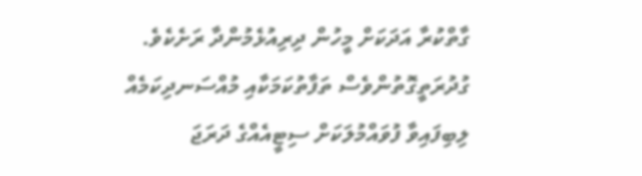ގާތްކުރާ އަދަކަށް މީހުން ދިރިއުޅެމުންދާ ރަށެކެވެ. ގުދުރަތީގޮތުންވެސް ތަފާތުކަމަކާއި މުއްސަނދިކަމެއް ލިބިފައިވާ ފުވައްމުލަކަށް ސިޓީއެއްގެ ދަރަޖަ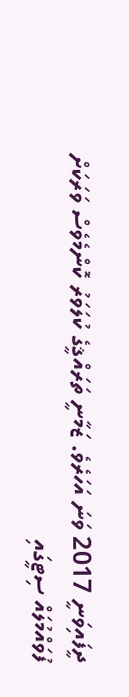ދީފައިވަނީ 2017 ވަނަ އަހަރެވެ. ޒަމާނީ ތަރައްޤީގެ ކުލަވަރު ކޮންމެވެސް ވަރަކަށް ފުވައްމުލައް ސިޓީގައި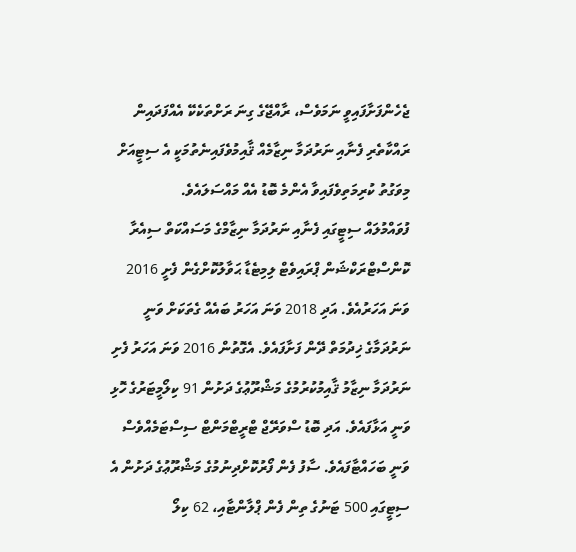ޖެހެންފަށާފައިވީ ނަމަވެސް، ރާއްޖޭގެ ގިނަ ރަށްތަކެކޭ އެއްފަދައިން ރައްކާތެރި ފެނާއި ނަރުދަމާ ނިޒާމެއް ޤާއިމުވެފައިނެތުމަކީ އެ ސިޓީއަށް މިވަގުތު ކުރިމަތިވެފައިވާ އެންމެ ބޮޑު އެއް މައްސަލައެވެ.
ފުވައްމުލައް ސިޓީގައި ފެނާއި ނަރުދަމާ ނިޒާމްގެ މަސައްކަތް ސިއެރާ ކޮންސްޓްރަކްޝަން ޕްރައިވެޓް ލިމިޓެޑާ ޙަވާލުކޮށްގެން ފެށީ 2016 ވަނަ އަހަރުއެވެ. އަދި 2018 ވަނަ އަހަރު ބައެއް ގެތަކަށް ވަނީ ނަރުދަމާގެ ޚިދުމަތް ދޭން ފަށާފައެވެ. އެގޮތުން 2016 ވަނަ އަހަރު ފެށި ނަރުދަމާ ނިޒާމު ޤާއިމުކުރުމުގެ މަޝްރޫޢުގެ ދަށުން 91 ކިލޯމީޓަރުގެ ހޮޅި ވަނީ އަޅާފައެވެ. އަދި ބޮޑު ސްވަރޭޖް ޓްރީޓްމަންޓް ސިސްޓަމެއްވެސް ވަނީ ބަހައްޓާފައެވެ. ސާފު ފެން ފޯރުކޮށްދިނުމުގެ މަޝްރޫޢުގެ ދަށުން އެ ސިޓީގައި 500 ޓަނުގެ ތިން ފެން ޕްލާންޓާއި، 62 ކިލޯ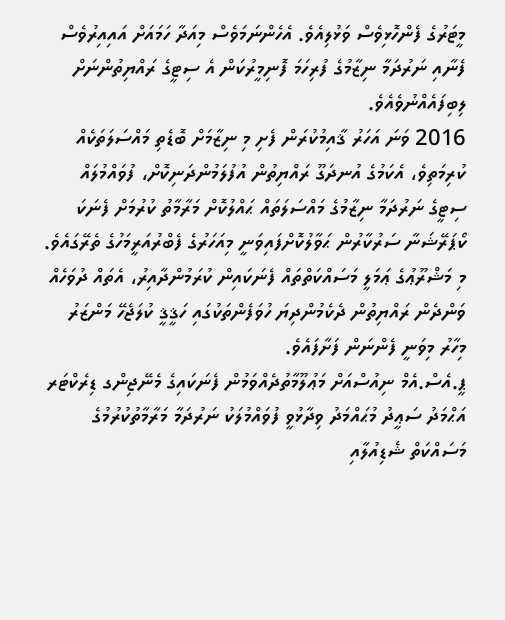މީޓަރުގެ ފެންހޮޅިވެސް ވަޅުލިއެވެ. އެހެންނަމަވެސް މިއަދާ ހަމައަށް އައިއިރުވެސް ފެނާއި ނަރުދަމާ ނިޒާމުގެ ފުރިހަމަ ފޮނިމީރުކަން އެ ސިޓީގެ ރައްޔިތުންނަށް ލިބިފައެއްނުވެއެވެ.
2016 ވަނަ އަހަރު ޤާއިމުކުރަން ފެށި މި ނިޒާމަށް ބޮޑެތި މައްސަލަތަކެއް ކުރިމަތިވެ، އެކަމުގެ އުނދަގޫ ރައްޔިތުން އުފުލަމުންދަނިކޮށް، ފުވައްމުލައް ސިޓީގެ ނަރުދަމާ ނިޒާމުގެ މައްސަލަތައް ޙައްލުކޮށް މަރާމާތު ކުރުމަށް ފެނަކަ ކޯޕަރޭޝަނާ ސަރުކާރުން ޙަވާލުކޮށްފައިވަނީ މިއަހަރުގެ ފެބްރުއަރީމަހުގެ ތެރޭގައެވެ.
މި މަޝްރޫޢުގެ ޢަމަލީ މަސައްކަތްތައް ފެނަކައިން ކުރަމުންދާއިރު، އެތައް ދުވަހެއް ވަންދެން ރައްޔިތުން ދެކެމުންދިޔަ ހުވަފެންތަކުގައި ހަޤީޤީ ކުލަޖެހޭ މަންޒަރު މިހާރު މިވަނީ ފެންނަން ފަށާފައެވެ.
ޕީ.އެސް.އެމް ނިއުސްއަށް މަޢުލޫމާތުދެއްވަމުން ފެނަކައިގެ މެނޭޖިންގ ޑިރެކްޓަރ އަޙްމަދު ސަޢީދު މުޙައްމަދު ވިދާޅުވީ ފުވައްމުލަކު ނަރުދަމާ މަރާމާތުކުރުމުގެ މަސައްކަތް ޝެޑިއުލާއި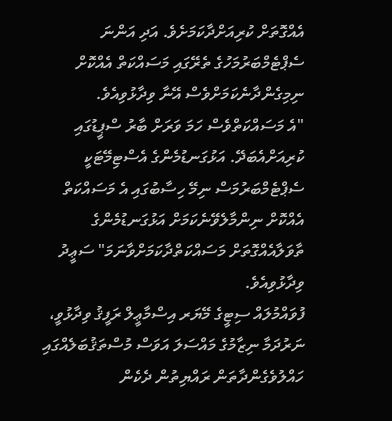އެއްގޮތަށް ކުރިއަށްދާކަމަށެވެ. އަދި އަންނަ ސެޕްޓެމްބަރުމަހުގެ ތެރޭގައި މަސައްކަތް އެއްކޮށް ނިމިގެންދާނެކަމަށްވެސް އޭނާ ވިދާޅުވިއެވެ.
"އެ މަސައްކަތްވެސް ހަމަ ވަރަށް ބާރު ސްޕީޑުގައި ކުރިއަށްއެބަދޭ. އަޅުގަނޑުމެންގެ އެސްޓިމޭޓަކީ ސެޕްޓެމްބަރުމަސް ނިމޭ ހިސާބުގައި އެ މަސައްކަތް އެއްކޮށް ނިންމާލެވޭނެކަމަށް އަޅުގަނޑުމެންގެ ތާވަލާއެއްގޮތަށް މަސައްކަތްދާކަމަށްވާނަމަ" ސަޢީދު ވިދާޅުވިއެވެ.
ފުވައްމުލައް ސިޓީގެ މޭޔަރ އިސްމާޢީލް ރަފީޤު ވިދާޅުވީ، ނަރުދަމާ ނިޒާމުގެ މައްސަލަ އަވަސް މުސްތަޤުބަލެއްގައި ހައްލުވެގެންދާތަން ރައްޔިތުން ދެކެން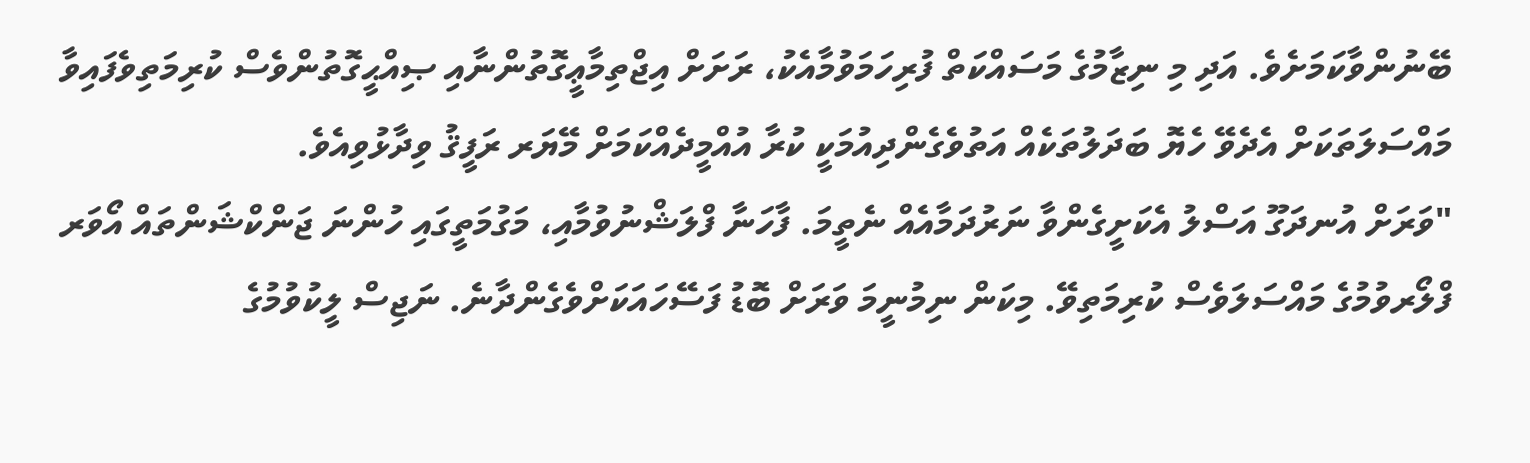ބޭނުންވާކަމަށެވެ. އަދި މި ނިޒާމުގެ މަސައްކަތް ފުރިހަމަވުމާއެކު، ރަށަށް އިޖްތިމާޢީގޮތުންނާއި ޞިއްޙީގޮތުންވެސް ކުރިމަތިވެފައިވާ މައްސަލަތަކަށް އެދެވޭ ހެޔޮ ބަދަލުތަކެއް އަތުވެގެންދިއުމަކީ ކުރާ އުއްމީދެއްކަމަށް މޭޔަރ ރަފީޤު ވިދާޅުވިއެވެ.
"ވަރަށް އުނދަގޫ އަސްލު އެކަށީގެންވާ ނަރުދަމާއެއް ނެތީމަ. ފާހަނާ ފްލަޝްނުވުމާއި، މަގުމަތީގައި ހުންނަ ޖަންކްޝަންތައް އޯވަރ ފްލޯރވުމުގެ މައްސަލަވެސް ކުރިމަތިވޭ. މިކަން ނިމުނީމަ ވަރަށް ބޮޑު ފަސޭހައަކަށްވެގެންދާނެ. ނަޖިސް ލީކުވުމުގެ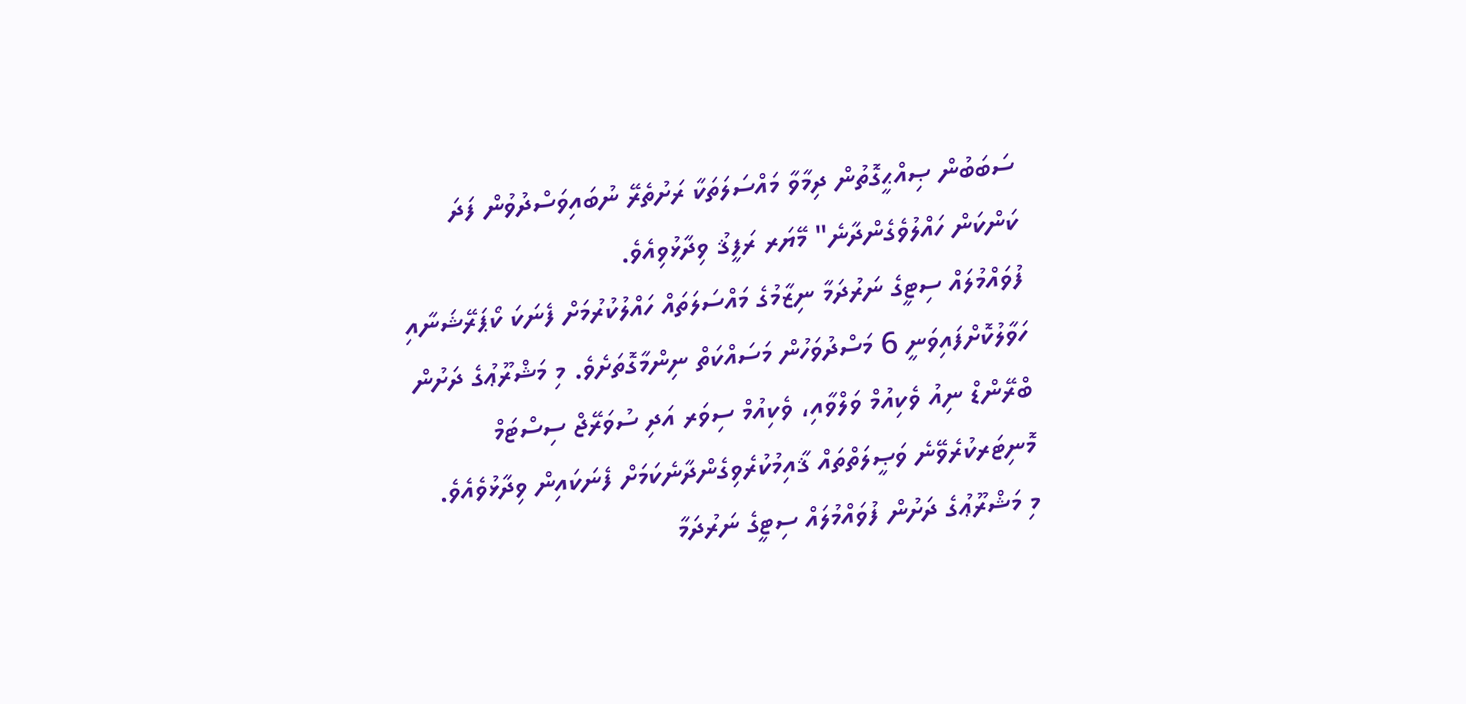ސަބަބުން ޞިއްޙީގޮތުން ދިމާވާ މައްސަލަތަކާ ރަށުތެރޭ ނުބައިވަސްދުވުން ފަދަ ކަންކަން ހައްލުވެގެންދާނެ" މޭޔަރ ރަފީޤު ވިދާޅުވިއެވެ.
ފުވައްމުލައް ސިޓީގެ ނަރުދަމާ ނިޒާމުގެ މައްސަލަތައް ހައްލުކުރުމަށް ފެނަކަ ކޯޕަރޭޝަނާއި ހަވާލުކޮށްފައިވަނީ 6 މަސްދުވަހުން މަސައްކަތް ނިންމާގޮތަށެވެ. މި މަޝްރޫޢުގެ ދަށުން ބްރޭންޑް ނިއު ވެކިއުމް ވަލްވާއި، ވެކިއުމް ސިވަރ އަދި ސުވަރޭޖް ސިސްޓަމް މޮނިޓަރކުރެވޭނެ ވަޞީލަތްތައް ޤާއިމުކުރެވިގެންދާނެކަމަށް ފެނަކައިން ވިދާޅުވެއެވެ.
މި މަޝްރޫޢުގެ ދަށުން ފުވައްމުލައް ސިޓީގެ ނަރުދަމާ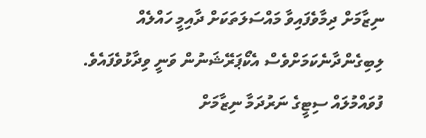ނިޒާމަށް ދިމާވެފައިވާ މައްސަލަތަކަށް ދާއިމީ ހައްލެއް ލިބިގެންދާނެކަމަށްވެސް އެކޯޕަރޭޝަނުން ވަނީ ވިދާޅުވެފައެވެ. ފުވައްމުލައް ސިޓީގެ ނަރުދަމާ ނިޒާމަށް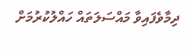ދިމާވެފައިވާ މައްސަލަތައް ހައްލުކުރުމަށް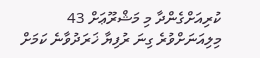ކުރިއަށްގެންދާ މި މަޝްރޫޢަށް 43 މިލިއަނަށްވުރެ ގިނަ ރުފިޔާ ޚަރަދުވާނެ ކަމަށް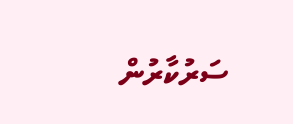ސަރުކާރުން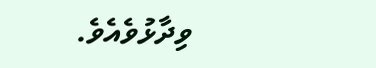ވިދާޅުވެއެވެ.